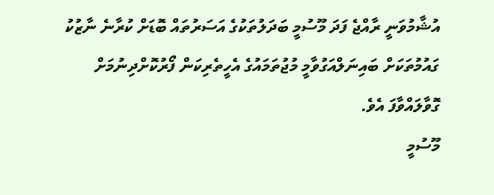އުޝާމުވަނީ ރާއްޖެ ފަދަ މޫސުމީ ބަދަލުތަކުގެ އަސަރުތައް ބޮޑަށް ކުރާނެ ނާޒުކު ގައުމުތަކަށް ބައިނަލްއަގުވާމީ މުޖުތަމައުގެ އެހީތެރިކަން ފޯރުކޮށްދިނުމަށް ގޮވާލައްވާފަ އެވެ.
މޫސުމީ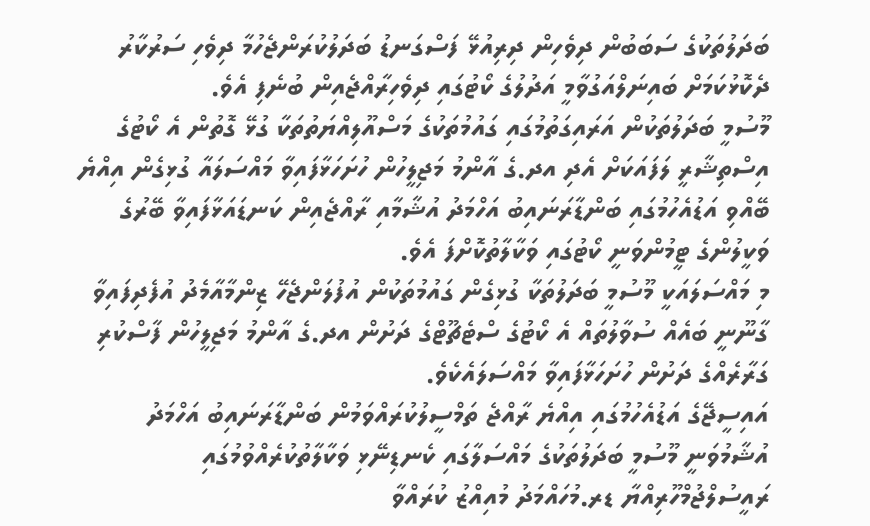ބަދަލުތަކުގެ ސަބަބުން ދިވެހިން ދިރިއުޅޭ ފަސްގަނޑު ބަދަލުކުރަންޖެހުމާ ދިވެހި ސަރުކާރު ދެކޮޅުކަމަށް ބައިނަލްއަގުވާމީ އަދުލުގެ ކޯޓުގައި ދިވެހިރާއްޖެއިން ބުނެފި އެވެ.
މޫސުމީ ބަދަލުތަކުން އަރައިގަތުމުގައި ގައުމުތަކުގެ މަސްއޫލިއްޔަތުތަކާ ގުޅޭ ގޮތުން އެ ކޯޓުގެ އިސްތިޝާރީ ލަފައަކަށް އެދި އދ.ގެ އާންމު މަޖިލީހުން ހުށަހަޅާފައިވާ މައްސަލައާ ގުޅިގެން އިއްޔެ ބޭއްވި އަޑުއެހުމުގައި ބަންޑާރަނައިބު އަހްމަދު އުޝާމާއި ރާއްޖެއިން ކަނޑައަޅާފައިވާ ބޭރުގެ ވަކީލުންގެ ޓީމުންވަނީ ކޯޓުގައި ވަކާލާތުކޮށްފަ އެވެ.
މި މައްސަލައަކީ މޫސުމީ ބަދަލުތަކާ ގުޅިގެން ގައުމުތަކުން އުފުލަންޖެހޭ ޒިންމާއާމެދު އުފެދިފައިވާ ގާނޫނީ ބައެއް ސުވާލުތައް އެ ކޯޓުގެ ސްޓެޗޫޓްގެ ދަށުން އދ.ގެ އާންމު މަޖިލީހުން ފާސްކުރި ގަރާރެއްގެ ދަށުން ހުށަހަޅާފައިވާ މައްސަލައެކެވެ.
އައިސީޖޭގެ އަޑުއެހުމުގައި އިއްޔެ ރާއްޖެ ތަމްސީލުކުރައްވަމުން ބަންޑާރަނައިބު އަހްމަދު އުޝާމުވަނީ މޫސުމީ ބަދަލުތަކުގެ މައްސަލާގައި ކެނޑިނޭޅި ވަކާލާތުކުރެއްވުމުގައި ރައީސުލްޖުމްހޫރިއްޔާ ޑރ.މުހައްމަދު މުއިއްޒު ކުރައްވާ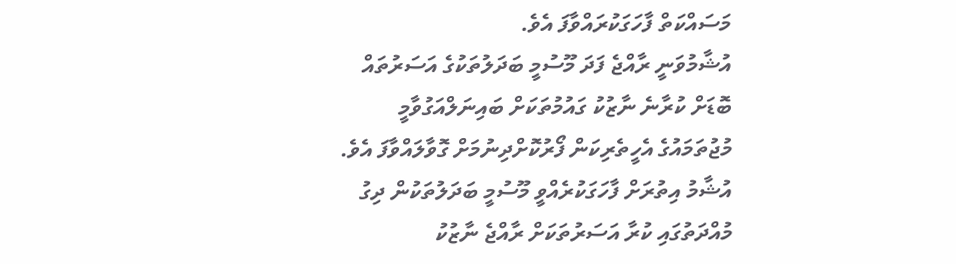މަސައްކަތް ފާހަގަކުރައްވާފަ އެވެ.
އުޝާމުވަނީ ރާއްޖެ ފަދަ މޫސުމީ ބަދަލުތަކުގެ އަސަރުތައް ބޮޑަށް ކުރާނެ ނާޒުކު ގައުމުތަކަށް ބައިނަލްއަގުވާމީ މުޖުތަމައުގެ އެހީތެރިކަން ފޯރުކޮށްދިނުމަށް ގޮވާލައްވާފަ އެވެ. އުޝާމު އިތުރަށް ފާހަގަކުރެއްވީ މޫސުމީ ބަދަލުތަކުން ދިގު މުއްދަތުގައި ކުރާ އަސަރުތަކަށް ރާއްޖެ ނާޒުކު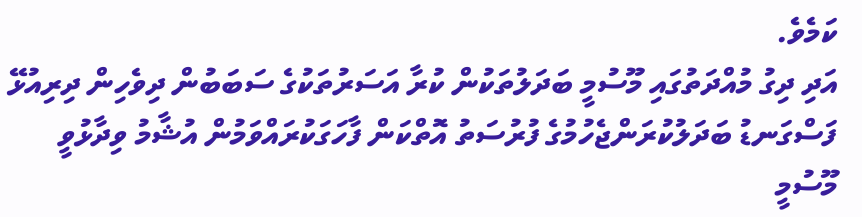ކަމެވެ.
އަދި ދިގު މުއްދަތުގައި މޫސުމީ ބަދަލުތަކުން ކުރާ އަސަރުތަކުގެ ސަބަބުން ދިވެހިން ދިރިއުޅޭ ފަސްގަނޑު ބަދަލުކުރަންޖެހުމުގެ ފުރުސަތު އޮތްކަން ފާހަގަކުރައްވަމުން އުޝާމު ވިދާޅުވީ މޫސުމީ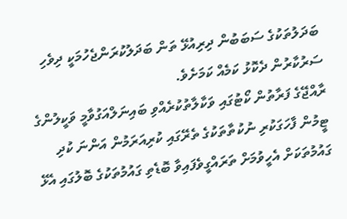ބަދަލުތަކުގެ ސަބަބުން ދިރިއުޅޭ ތަން ބަދަލުކުރަންޖެހުމަކީ ދިވެހި ސަރުކާރުން ދެކޮޅު ކަމެއް ކަމަށެވެ.
ރާއްޖޭގެ ފަރާތުން ކޯޓުގައި ވަކާލާތުކުރެއްވި ބައިނަލްއަގުވާމީ ވަކީލުންގެ ޓީމުން ފާހަގަކުރި ނުކުތާތަކުގެ ތެރޭގައި ކުރިއަރަމުން އަންނަ ކުދި ގައުމުތަކަށް އެހީވުމަށް ތަރައްގީވެފައިވާ ބޮޑެތި ގައުމުތަކުގެ ބޮލުގައި އެޅޭ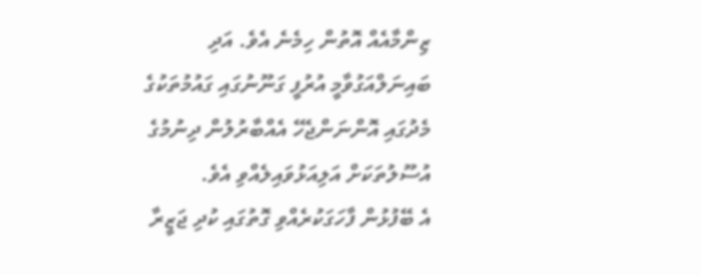ޒިންމާއެއް އޮތުން ހިމެނެ އެވެ. އަދި ބައިނަލްއަގުވާމީ އުރުފީ ގަނޫނުގައި ގައުމުތަކުގެ މެދުގައި އޮންނަންޖެހޭ އެއްބާރުލުން ދިނުމުގެ އުސޫލުތަކަށް އަލިއަޅުވައިލެއްވި އެވެ.
އެ ބޭފުޅުން ފާހަގަކުރެއްވި ގޮތުގައި ކުދި ޖަޒީރާ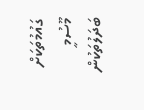ގައުމުތަކަށް މޫސުމީ ބަދަލުތަކުން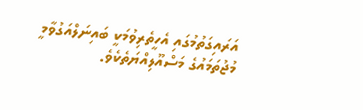އަރައިގަތުމުގައި އެހީތެރިވުމަކީ ބައިނަލްއަގުވާމީ މުޖުތަމައުގެ މަސްއޫލިއްޔަތެކެވެ.